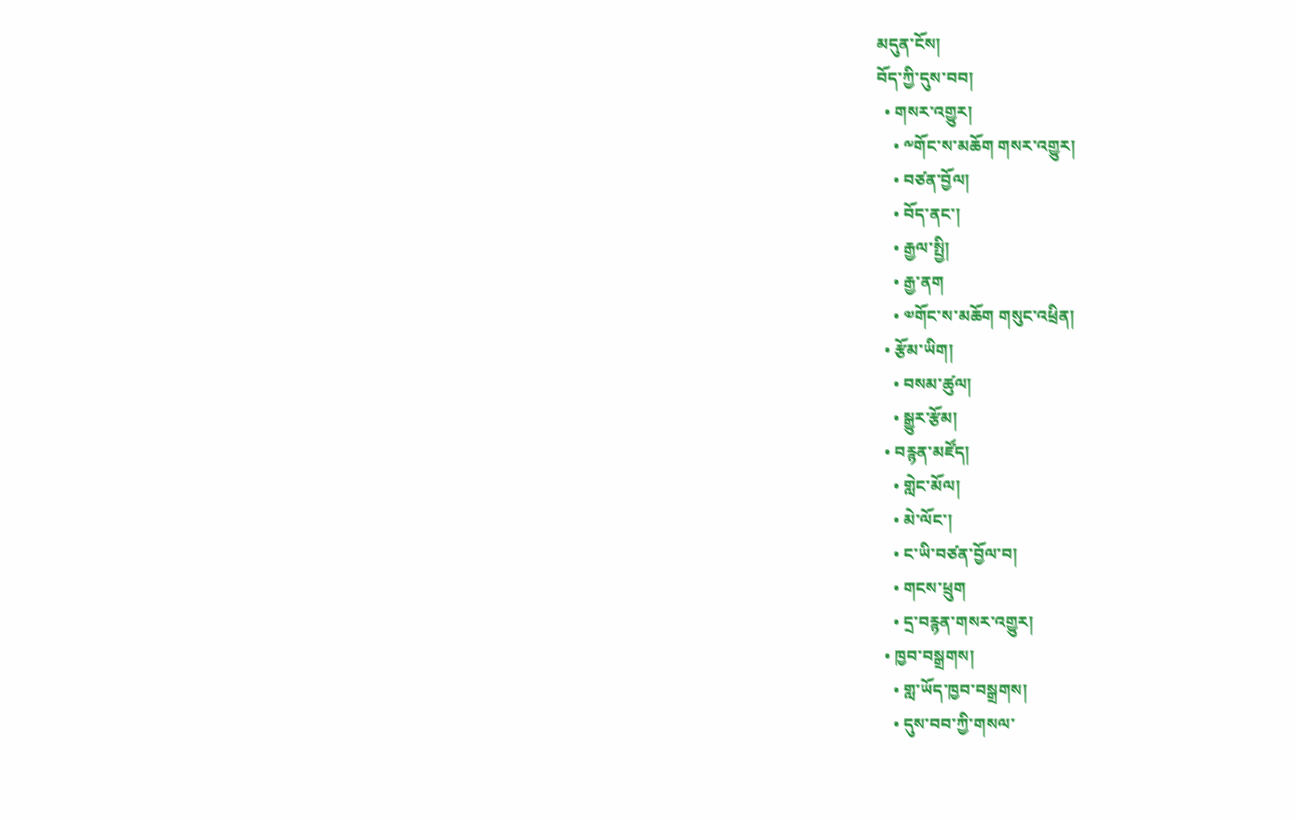མདུན་ངོས།
བོད་ཀྱི་དུས་བབ།
  • གསར་འགྱུར།
    • ༸གོང་ས་མཆོག གསར་འགྱུར།
    • བཙན་བྱོལ།
    • བོད་ནང་།
    • རྒྱལ་སྤྱི།
    • རྒྱ་ནག
    • ༧གོང་ས་མཆོག གསུང་འཕྲིན།
  • རྩོམ་ཡིག།
    • བསམ་ཚུལ།
    • སྒྱུར་རྩོམ།
  • བརྙན་མཛོད།
    • གླེང་མོལ།
    • མེ་ལོང་།
    • ང་ཡི་བཙན་བྱོལ་བ།
    • གངས་ཕྲུག
    • དྲ་བརྙན་གསར་འགྱུར།
  • ཁྱབ་བསྒྲགས།
    • གླ་ཡོད་ཁྱབ་བསྒྲགས།
    • དུས་བབ་ཀྱི་གསལ་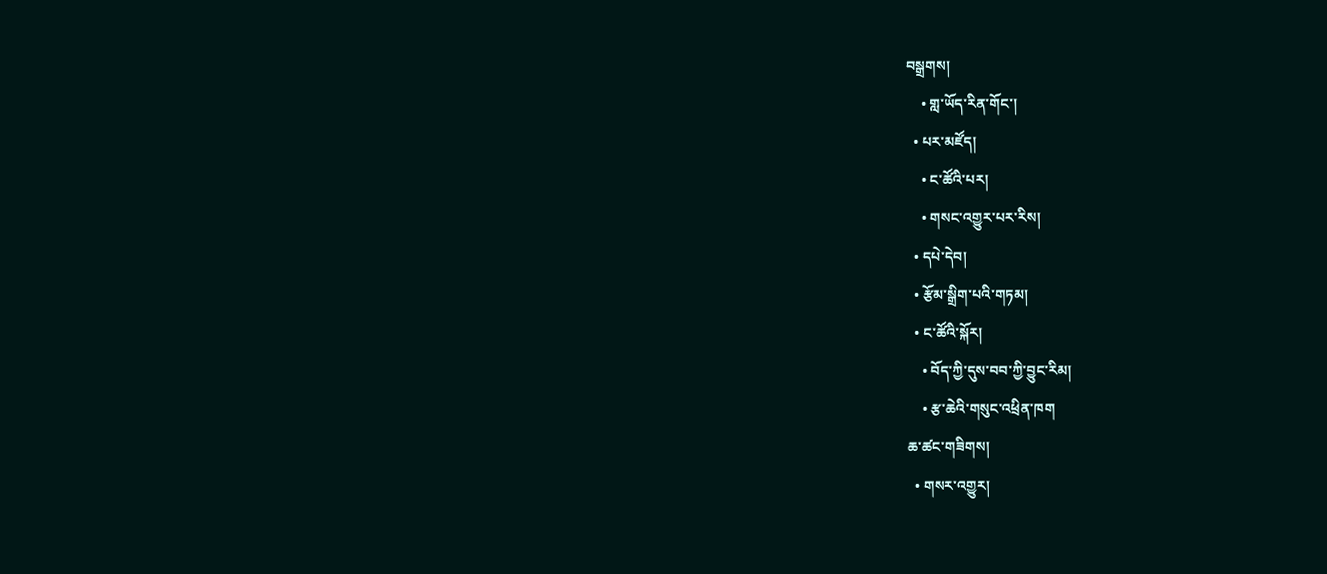བསྒྲགས།
    • གླ་ཡོད་རིན་གོང་།
  • པར་མཛོད།
    • ང་ཚོའི་པར།
    • གསང་འགྱུར་པར་རིས།
  • དཔེ་དེབ།
  • རྩོམ་སྒྲིག་པའི་གཏམ།
  • ང་ཚོའི་སྐོར།
    • བོད་ཀྱི་དུས་བབ་ཀྱི་བྱུང་རིམ།
    • རྩ་ཆེའི་གསུང་འཕྲིན་ཁག
ཆ་ཚང་གཟིགས།
  • གསར་འགྱུར།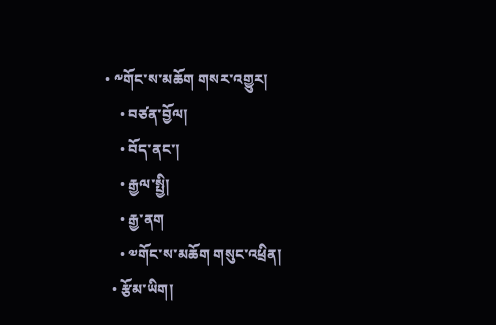• ༸གོང་ས་མཆོག གསར་འགྱུར།
    • བཙན་བྱོལ།
    • བོད་ནང་།
    • རྒྱལ་སྤྱི།
    • རྒྱ་ནག
    • ༧གོང་ས་མཆོག གསུང་འཕྲིན།
  • རྩོམ་ཡིག།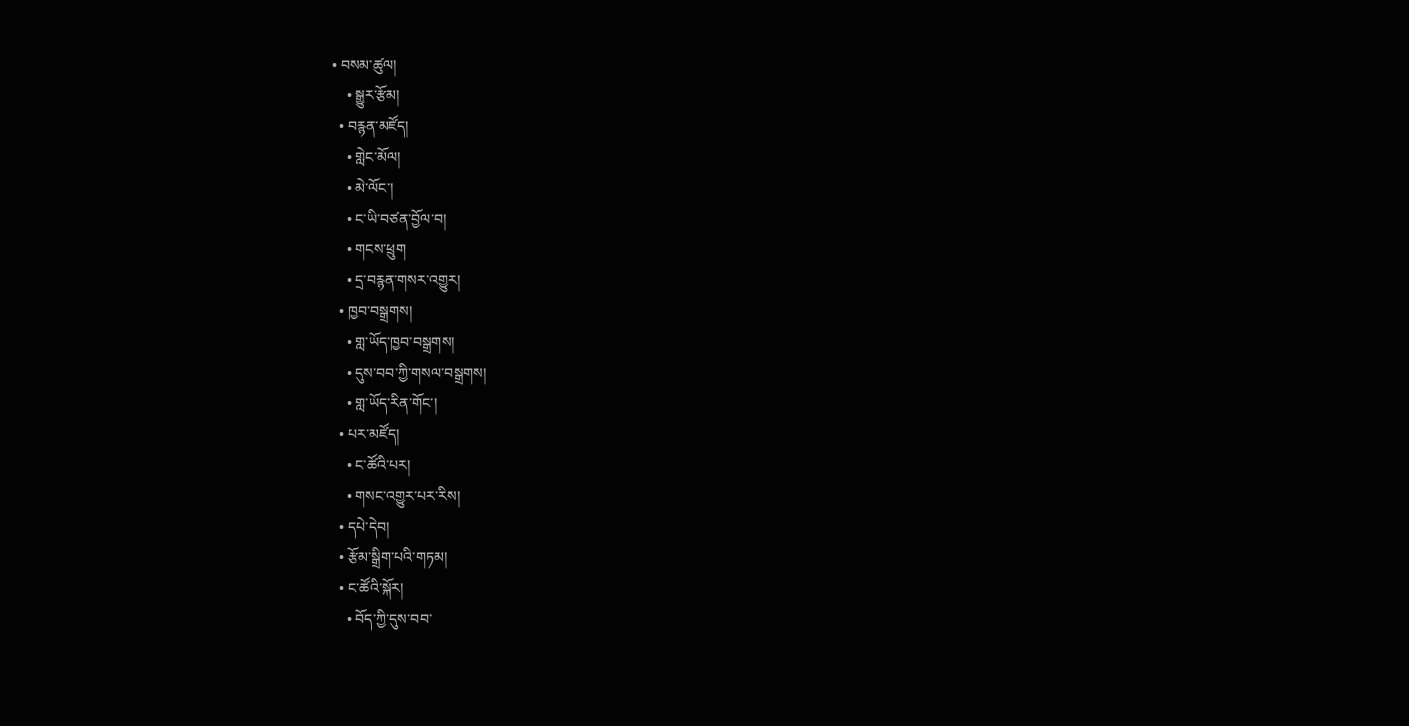• བསམ་ཚུལ།
    • སྒྱུར་རྩོམ།
  • བརྙན་མཛོད།
    • གླེང་མོལ།
    • མེ་ལོང་།
    • ང་ཡི་བཙན་བྱོལ་བ།
    • གངས་ཕྲུག
    • དྲ་བརྙན་གསར་འགྱུར།
  • ཁྱབ་བསྒྲགས།
    • གླ་ཡོད་ཁྱབ་བསྒྲགས།
    • དུས་བབ་ཀྱི་གསལ་བསྒྲགས།
    • གླ་ཡོད་རིན་གོང་།
  • པར་མཛོད།
    • ང་ཚོའི་པར།
    • གསང་འགྱུར་པར་རིས།
  • དཔེ་དེབ།
  • རྩོམ་སྒྲིག་པའི་གཏམ།
  • ང་ཚོའི་སྐོར།
    • བོད་ཀྱི་དུས་བབ་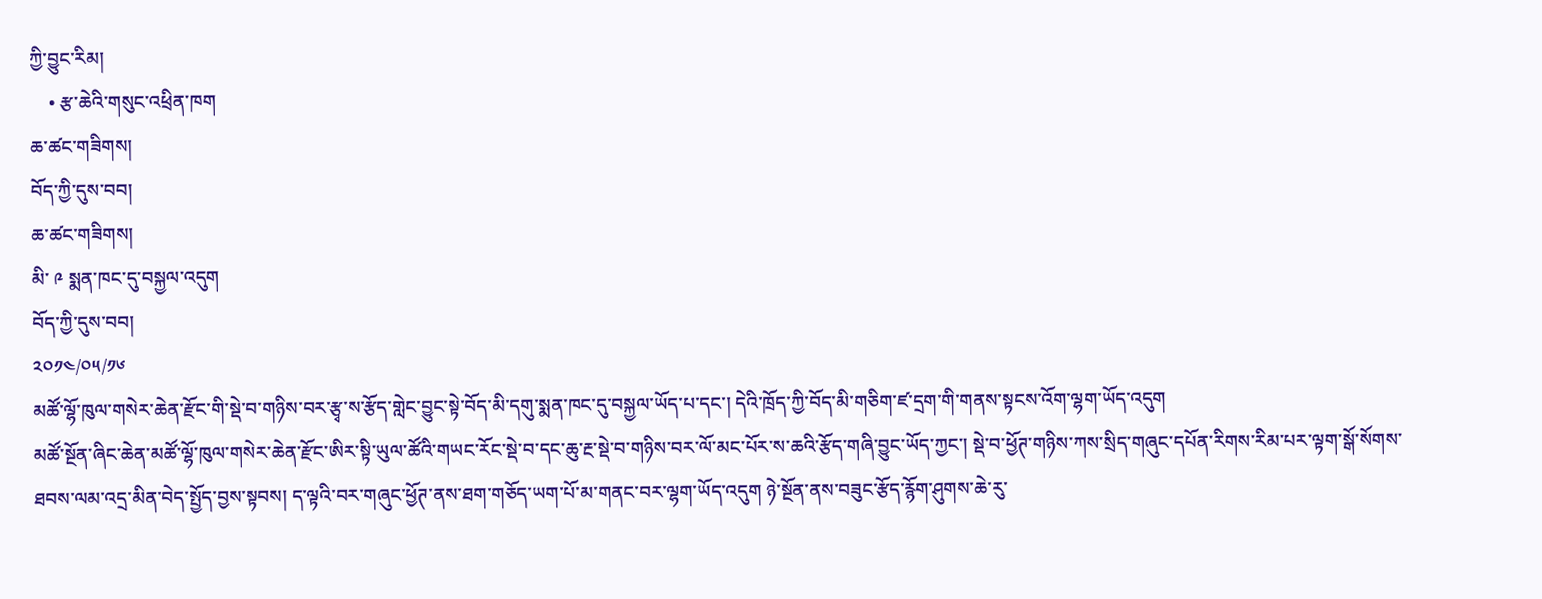ཀྱི་བྱུང་རིམ།
    • རྩ་ཆེའི་གསུང་འཕྲིན་ཁག
ཆ་ཚང་གཟིགས།
བོད་ཀྱི་དུས་བབ།
ཆ་ཚང་གཟིགས།
མི་ ༩ སྨན་ཁང་དུ་བསྐྱལ་འདུག
བོད་ཀྱི་དུས་བབ།
༢༠༡༤/༠༥/༡༦
མཚོ་ལྷོ་ཁུལ་གསེར་ཆེན་རྫོང་གི་སྡེ་བ་གཉིས་བར་རྩྭ་ས་རྩོད་གླེང་བྱུང་སྟེ་བོད་མི་དགུ་སྨན་ཁང་དུ་བསྐྱལ་ཡོད་པ་དང་། དེའི་ཁྲོད་ཀྱི་བོད་མི་གཅིག་ཛ་དྲག་གི་གནས་སྟངས་འོག་ལྷག་ཡོད་འདུག
མཚོ་སྔོན་ཞིང་ཆེན་མཚོ་ལྷོ་ཁུལ་གསེར་ཆེན་རྫོང་ཨིར་སྟི་ཡུལ་ཚོའི་གཡང་རོང་སྡེ་བ་དང་ཆུ་རྔ་སྡེ་བ་གཉིས་བར་ལོ་མང་པོར་ས་ཆའི་རྩོད་གཞི་བྱུང་ཡོད་ཀྱང་། སྡེ་བ་ཕྱོཊ་གཉིས་ཀས་སྲིད་གཞུང་དཔོན་རིགས་རིམ་པར་ལྟག་སྒོ་སོགས་ཐབས་ལམ་འདྲ་མིན་བེད་སྤྱོད་བྱས་སྟབས། ད་ལྟའི་བར་གཞུང་ཕྱོཊ་ནས་ཐག་གཅོད་ཡག་པོ་མ་གནང་བར་ལྷག་ཡོད་འདུག ཉེ་སྔོན་ནས་བཟུང་རྩོད་རྙོག་ཤུགས་ཆེ་རུ་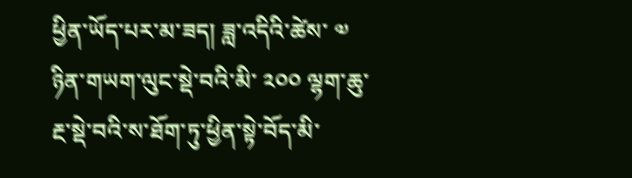ཕྱིན་ཡོད་པར་མ་ཟད། ཟླ་འདིའི་ཚེས་ ༧ ཉིན་གཡག་ལུང་སྡེ་བའི་མི་ ༢༠༠ ལྷག་ཆུ་རྔ་སྡེ་བའི་ས་ཐོག་ཏུ་ཕྱིན་སྟེ་བོད་མི་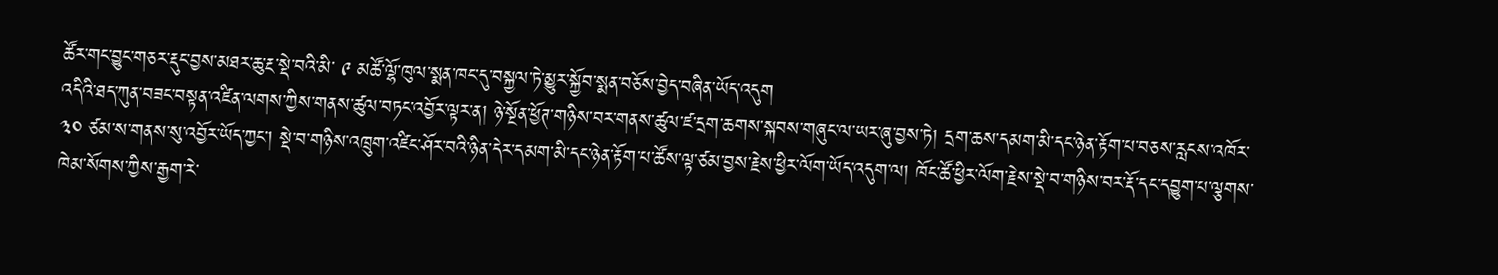ཚོར་གང་བྱུང་གཅར་རྡུང་བྱས་མཐར་ཆུ་རྔ་སྡེ་བའི་མི་ ༩ མཚོ་ལྷོ་ཁུལ་སྨན་ཁང་དུ་བསྐྱལ་ཏེ་མྱུར་སྐྱོབ་སྨན་བཅོས་བྱེད་བཞིན་ཡོད་འདུག
འདིའི་ཐད་ཀུན་བཟང་བསྟན་འཛིན་ལགས་ཀྱིས་གནས་ཚུལ་བཏང་འབྱོར་ལྟར་ན། ཉེ་སྔོན་ཕྱོཊ་གཉིས་བར་གནས་ཚུལ་ཛ་དྲག་ཆགས་སྐབས་གཞུང་ལ་ཡར་ཞུ་བྱས་ཏེ། དྲག་ཆས་དམག་མི་དང་ཉེན་རྟོག་པ་བཅས་རླངས་འཁོར་ ༣༠ ཙམ་ས་གནས་སུ་འབྱོར་ཡོད་ཀྱང་། སྡེ་བ་གཉིས་འཁྲུག་འཛིང་ཤོར་བའི་ཉིན་དེར་དམག་མི་དང་ཉེན་རྟོག་པ་ཚོས་ལྟ་ཙམ་བྱས་རྗེས་ཕྱིར་ལོག་ཡོད་འདུག་ལ། ཁོང་ཚོ་ཕྱིར་ལོག་རྗེས་སྡེ་བ་གཉིས་བར་རྡོ་དང་དབྱུག་པ་ལྕགས་ཁེམ་སོགས་ཀྱིས་རྒྱག་རེ་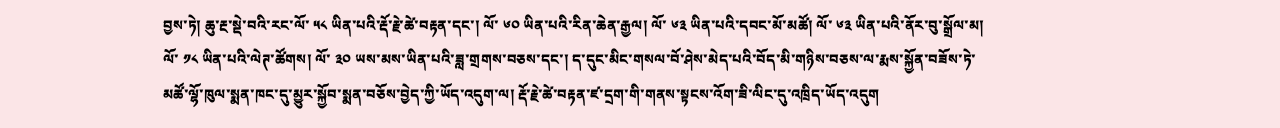བྱས་ཏེ། ཆུ་རྔ་སྡེ་བའི་རང་ལོ་ ༥༨ ཡིན་པའི་རྡོ་རྗེ་ཚེ་བརྟན་དང་། ལོ་ ༦༠ ཡིན་པའི་རིན་ཆེན་རྒྱལ། ལོ་ ༦༣ ཡིན་པའི་དབང་མོ་མཚོ། ལོ་ ༦༣ ཡིན་པའི་ནོར་བུ་སྒྲོལ་མ། ལོ་ ༡༨ ཡིན་པའི་ལེཊ་ཚོགས། ལོ་ ༣༠ ཡས་མས་ཡིན་པའི་ཟླ་གྲགས་བཅས་དང་། ད་དུང་མིང་གསལ་བོ་ཤེས་མེད་པའི་བོད་མི་གཉིས་བཅས་ལ་རྨས་སྐྱོན་བཟོས་ཏེ་མཚོ་ལྷོ་ཁུལ་སྨན་ཁང་དུ་མྱུར་སྐྱོབ་སྨན་བཅོས་བྱེད་ཀྱི་ཡོད་འདུག་ལ། རྡོ་རྗེ་ཚེ་བརྟན་ཛ་དྲག་གི་གནས་སྟངས་འོག་ཟི་ལིང་དུ་འཁྲིད་ཡོད་འདུག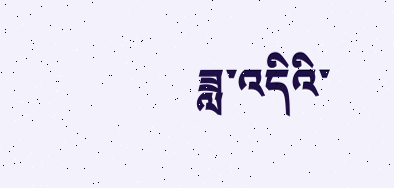ཟླ་འདིའི་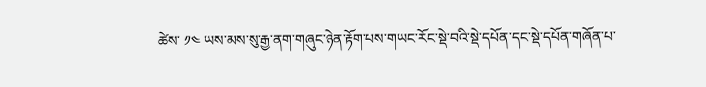ཚེས་ ༡༤ ཡས་མས་སུ་རྒྱ་ནག་གཞུང་ཉེན་རྟོག་པས་གཡང་རོང་སྡེ་བའི་སྡེ་དཔོན་དང་སྡེ་དཔོན་གཞོན་པ་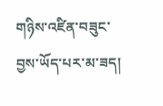གཉིས་འཛིན་བཟུང་བྱས་ཡོད་པར་མ་ཟད།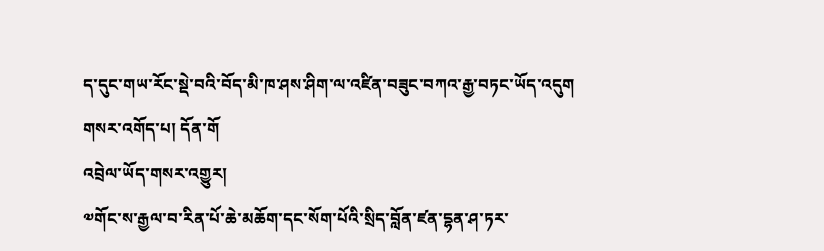ད་དུང་གཡ་རོང་སྡེ་བའི་བོད་མི་ཁ་ཤས་ཤིག་ལ་འཛིན་བཟུང་བཀའ་རྒྱ་བཏང་ཡོད་འདུག
གསར་འགོད་པ། དོན་གོ
འབྲེལ་ཡོད་གསར་འགྱུར།
༧གོང་ས་རྒྱལ་བ་རིན་པོ་ཆེ་མཆོག་དང་སོག་པོའི་སྲིད་བློན་ཛན་དྷན་ཤ་ཏར་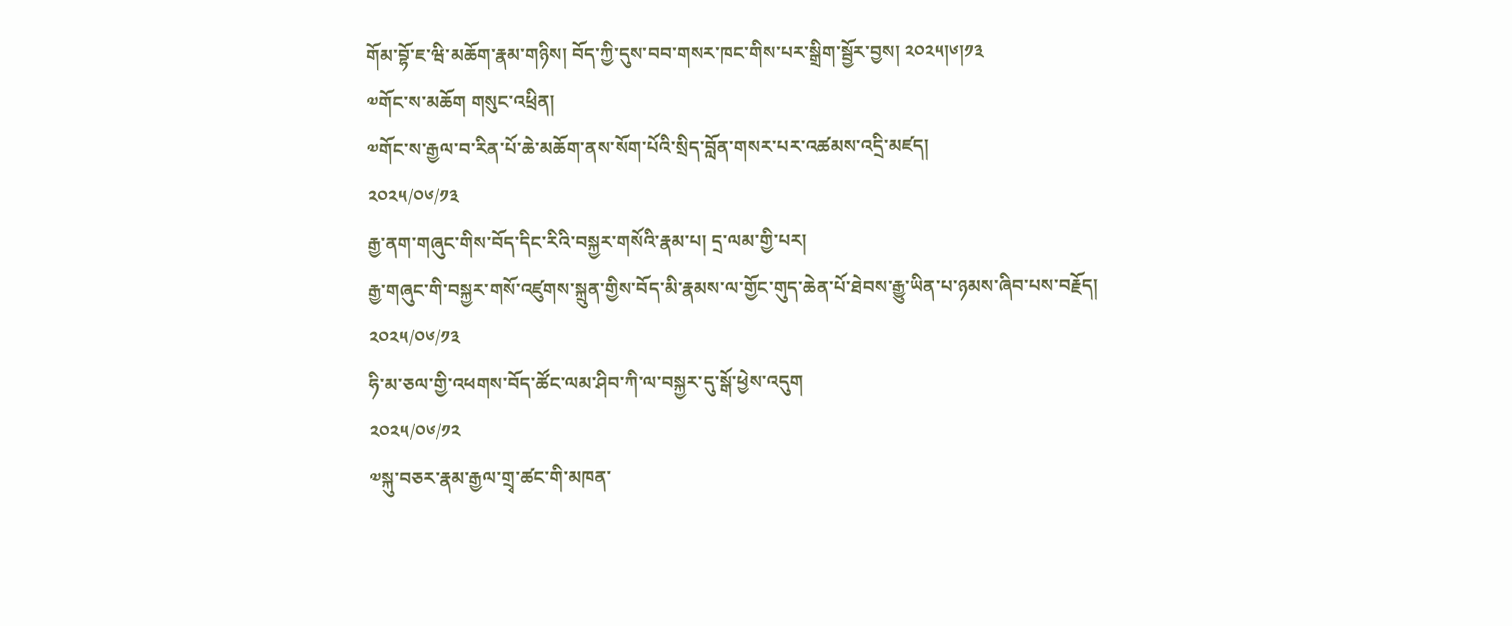གོམ་བྷོ་ཇ་ཝི་མཆོག་རྣམ་གཉིས། བོད་ཀྱི་དུས་བབ་གསར་ཁང་གིས་པར་སྒྲིག་སྦྱོར་བྱས། ༢༠༢༥།༦།༡༣
༧གོང་ས་མཆོག གསུང་འཕྲིན།
༧གོང་ས་རྒྱལ་བ་རིན་པོ་ཆེ་མཆོག་ནས་སོག་པོའི་སྲིད་བློན་གསར་པར་འཚམས་འདྲི་མཛད།
༢༠༢༥/༠༦/༡༣
རྒྱ་ནག་གཞུང་གིས་བོད་དིང་རིའི་བསྐྱར་གསོའི་རྣམ་པ། དྲ་ལམ་གྱི་པར།
རྒྱ་གཞུང་གི་བསྐྱར་གསོ་འཛུགས་སྐྲུན་གྱིས་བོད་མི་རྣམས་ལ་གྱོང་གུད་ཆེན་པོ་ཐེབས་རྒྱུ་ཡིན་པ་ཉམས་ཞིབ་པས་བརྗོད།
༢༠༢༥/༠༦/༡༣
ཧི་མ་ཅལ་གྱི་འཕགས་བོད་ཚོང་ལམ་ཤིབ་ཀི་ལ་བསྐྱར་དུ་སྒོ་ཕྱེས་འདུག
༢༠༢༥/༠༦/༡༢
༧སྐུ་བཅར་རྣམ་རྒྱལ་གྲྭ་ཚང་གི་མཁན་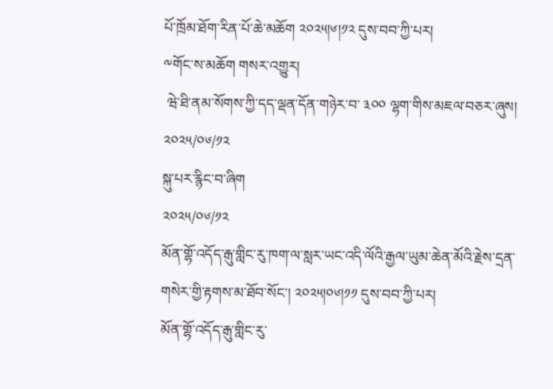པོ་ཁྲོམ་ཐོག་རིན་པོ་ཆེ་མཆོག ༢༠༢༥།༦།༡༢ དུས་བབ་ཀྱི་པར།
༸གོང་ས་མཆོག གསར་འགྱུར།
 ཝེ་ཐི་ནམ་སོགས་ཀྱི་དད་ལྡན་དོན་གཉེར་བ་ ༣༠༠ ལྷག་གིས་མཇལ་བཅར་ཞུས།
༢༠༢༥/༠༦/༡༢
སྐུ་པར་རྙིང་བ་ཞིག
༢༠༢༥/༠༦/༡༢
མོན་གྷོ་འདོད་རྒུ་གླིང་རུ་ཁག་ལ་སླར་ཡང་འདི་ལོའི་རྒྱལ་ཡུམ་ཆེན་མོའི་རྗེས་དྲན་གསེར་གྱི་རྟགས་མ་ཐོབ་སོང་། ༢༠༢༥།༠༦།༡༡ དུས་བབ་ཀྱི་པར།
མོན་གྷོ་འདོད་རྒུ་གླིང་རུ་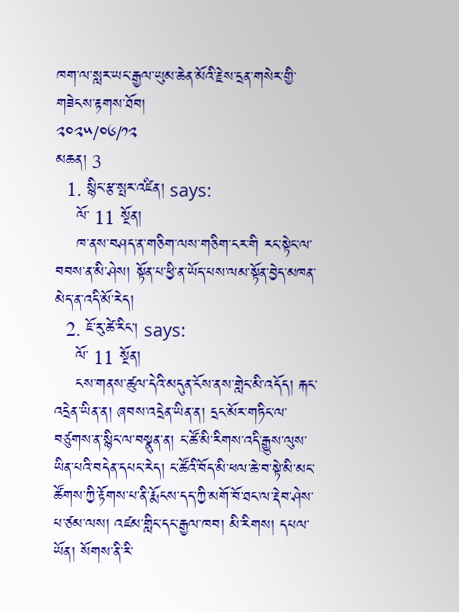ཁག་ལ་སླར་ཡང་རྒྱལ་ཡུམ་ཆེན་མོའི་རྗེས་དྲན་གསེར་གྱི་གཟེངས་རྟགས་ཐོབ།
༢༠༢༥/༠༦/༡༢
མཆན། 3
  1. སྙིང་རྩ་སྤར་འཛིན། says:
    ལོ་ 11 སྔོན།
    ཁ་ནས་བཤད་ན་གཅིག་ལས་གཅིག་ངར་གི རང་སྟེང་ལ་བབས་ན་མི་ཤེས། སྟོན་པ་ཕྱི་ན་ཡོད་པས་ལམ་སྟོན་བྱེད་མཁན་མེད་ན་འདི་མོ་རེད།
  2. ཇོ་རུ་ཚེ་རིང་། says:
    ལོ་ 11 སྔོན།
    ངས་གནས་ཚུལ་དེའི་མདུན་ངོས་ནས་གླེང་མི་འདོད། རྐང་འདྲེན་ཡིན་ན། ཞབས་འདྲེན་ཡིན་ན། དྲང་མོར་གཏིང་ལ་བཙུགས་ན་སྙིང་ལ་བསྣུན་ན། ང་ཚོ་མི་རིགས་འདི་རྒྱུས་ལུས་ཡིན་པའི་བདེན་དཔང་རེད། ང་ཚོའི་བོད་མི་ཕལ་ཆེ་བ་སྟེ་མི་མང་ཚོགས་ཀྱི་རྟོགས་པ་ནི་རྨོངས་དད་ཀྱི་མགོ་བོ་ཐང་ལ་རྡེབ་ཤེས་པ་ཙམ་ལས། འཛམ་གླིང་དང་རྒྱལ་ཁབ། མི་རིགས། དཔལ་ཡོན། སོགས་ནི་རི་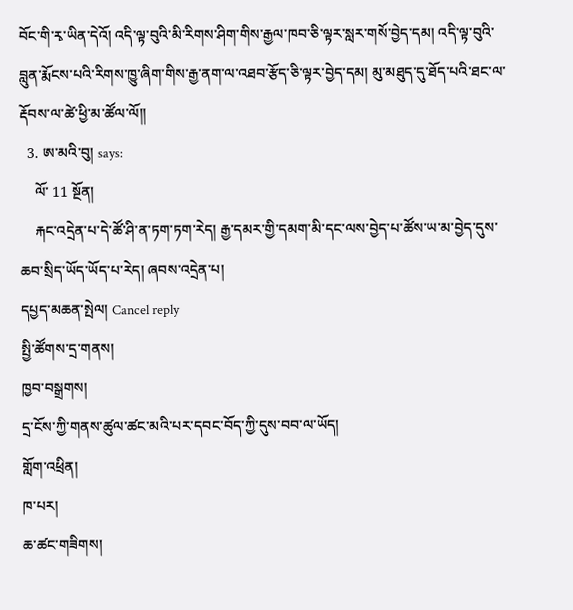བོང་གི་རྭ་ཡིན་དེའོ། འདི་ལྟ་བུའི་མི་རིགས་ཤིག་གིས་རྒྱལ་ཁབ་ཅི་ལྟར་སླར་གསོ་བྱེད་དམ། འདི་ལྟ་བུའི་བླུན་རྨོངས་པའི་རིགས་ཁྱུ་ཞིག་གིས་རྒྱ་ནག་ལ་འཐབ་རྩོད་ཅི་ལྟར་བྱེད་དམ། མུ་མཐུད་དུ་ཐོད་པའི་ཐང་ལ་རྡོབས་ལ་ཚེ་ཕྱི་མ་ཚོལ་ལོ།།
  3. ཨ་མའི་བུ། says:
    ལོ་ 11 སྔོན།
    རྐང་འདྲེན་པ་དེ་ཚོ་ཤི་ན་ཏག་ཏག་རེད། རྒྱ་དམར་གྱི་དམག་མི་དང་ལས་བྱེད་པ་ཚོས་ཡ་མ་བྱེད་དུས་ཆབ་སྲིད་ཡོད་ཡོད་པ་རེད། ཞབས་འདྲེན་པ།
དཔྱད་མཆན་སྤེལ། Cancel reply
སྤྱི་ཚོགས་དྲ་གནས།
ཁྱབ་བསྒྲགས།
དྲ་ངོས་ཀྱི་གནས་ཚུལ་ཚང་མའི་པར་དབང་བོད་ཀྱི་དུས་བབ་ལ་ཡོད།
གློག་འཕྲིན།
ཁ་པར།
ཆ་ཚང་གཟིགས།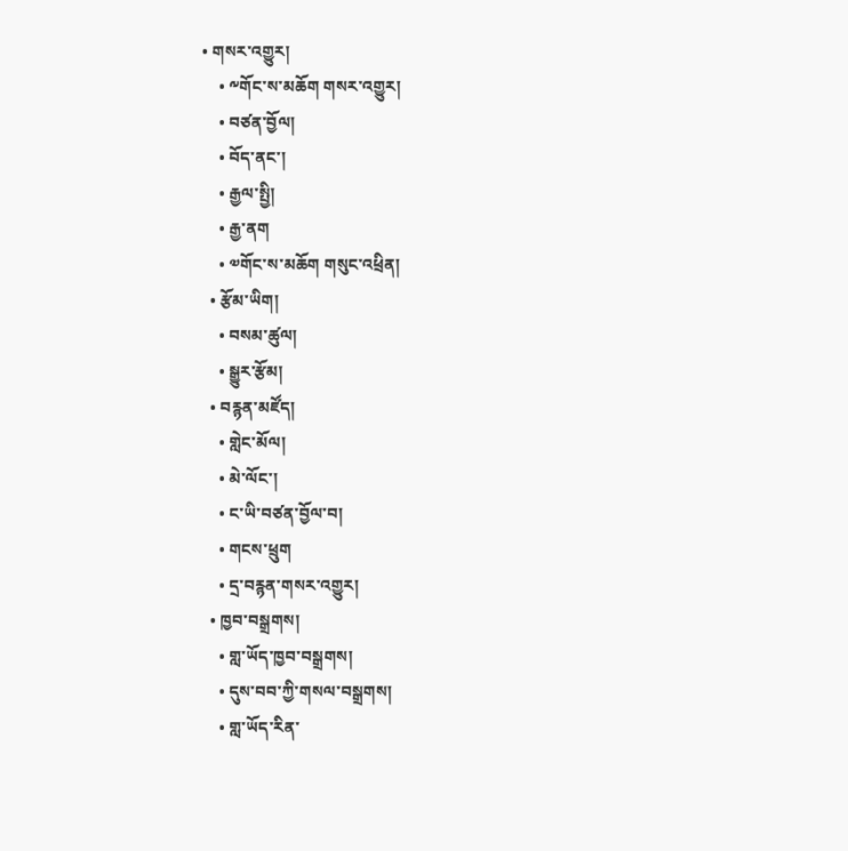• གསར་འགྱུར།
    • ༸གོང་ས་མཆོག གསར་འགྱུར།
    • བཙན་བྱོལ།
    • བོད་ནང་།
    • རྒྱལ་སྤྱི།
    • རྒྱ་ནག
    • ༧གོང་ས་མཆོག གསུང་འཕྲིན།
  • རྩོམ་ཡིག།
    • བསམ་ཚུལ།
    • སྒྱུར་རྩོམ།
  • བརྙན་མཛོད།
    • གླེང་མོལ།
    • མེ་ལོང་།
    • ང་ཡི་བཙན་བྱོལ་བ།
    • གངས་ཕྲུག
    • དྲ་བརྙན་གསར་འགྱུར།
  • ཁྱབ་བསྒྲགས།
    • གླ་ཡོད་ཁྱབ་བསྒྲགས།
    • དུས་བབ་ཀྱི་གསལ་བསྒྲགས།
    • གླ་ཡོད་རིན་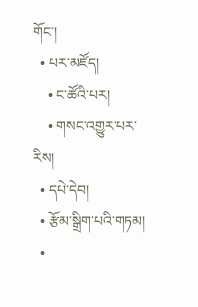གོང་།
  • པར་མཛོད།
    • ང་ཚོའི་པར།
    • གསང་འགྱུར་པར་རིས།
  • དཔེ་དེབ།
  • རྩོམ་སྒྲིག་པའི་གཏམ།
  •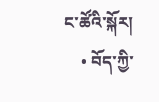ང་ཚོའི་སྐོར།
    • བོད་ཀྱི་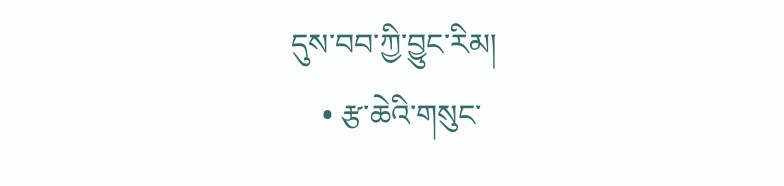དུས་བབ་ཀྱི་བྱུང་རིམ།
    • རྩ་ཆེའི་གསུང་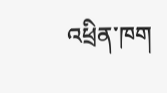འཕྲིན་ཁག